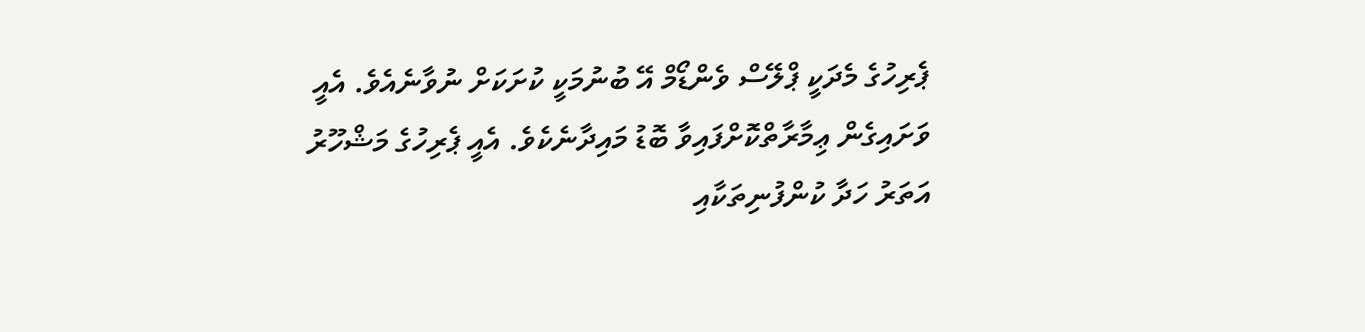ޕެރިހުގެ މެދަކީ ޕްލޭސް ވެންޑޯމް އޭ ބުނުމަކީ ކުށަކަށް ނުވާނެއެވެ. އެއީ ވަށައިގެން ޢިމާރާތްކޮށްފައިވާ ބޮޑު މައިދާނެކެވެ. އެއީ ޕެރިހުގެ މަޝްހޫރު އަތަރު ހަދާ ކުންފުނިތަކާއި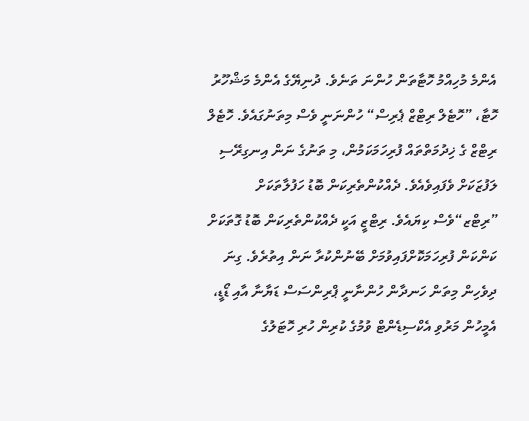އެންމެ މުހިއްމު ހޮޓާތަން ހުންނަ ތަނެވެ. ދުނިޔޭގެ އެންމެ މަޝްހޫރު ހޮޓާ، ”ހޮޓެލް ރިޓްޒް ޕެރިސް“ ހުންނަނީ ވެސް މިތަނުގައެވެ. ހޮޓެލް ރިޓްޒް ގެ ޚިދުމަތްތައް ފުރިހަމަކަމުން، މި ތަނުގެ ނަން އިނގިރޭސި ލަފުޒަކަށް ވެފައިވެއެވެ. ދެއްކުންތެރިކަން ބޮޑު ހަފުލާތަކަށް ”ރިޓްޒ“ވެސް ކިޔައެވެ. ރިޓްޒީ އަކީ ދެއްކުންތެރިކަން ބޮޑު ގޮތަކަށް ކަންކަން ފުރިހަމަކޮށްފައިވުމަށް ބޭނުންކުރާ ނަން އިތުރެވެ. ގިނަ ދިވެހިން މިތަން ހަނދާން ހުންނާނީ ޕްރިންސަސް ޑަޔާނާ އާއި ޑޯޑީ، އެމީހުން މަރުވި އެކްސިޑެންޓް ވުމުގެ ކުރިން ހުރި ހޮޓަލުގެ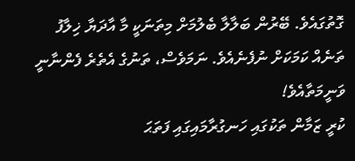ގޮތުގައެވެ. ބޭރުން ބަލާލާ ބެލުމަށް މިތަނަކީ މާ އާދަޔާ ޚިލާފު ތަނެއް ކަމަކަށް ނުފެނެއެވެ. ނަމަވެސް، ތަނުގެ އެތެރެ ފެންނާނީ ވަނީމަތާއެވެ!
ކުރީ ޒަމާން ތަކުގައި ހަނގުރާމައިގައި ފަތަޙަ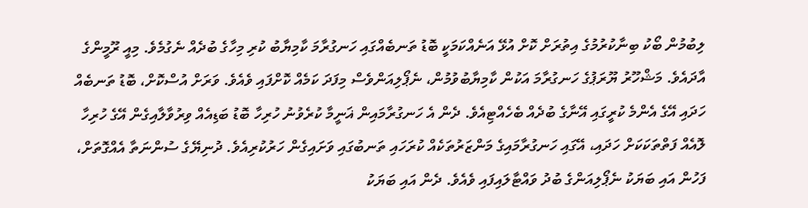ލިބުމުން ބޯކު ބިނާކުރުމުގެ އިތުރަށް ކޮށް އުޅޭ އަނެއްކަމަކީ ބޮޑު ތަނބެއްގައި ހަނގުރާމަ ކާމިޔާބު ކުރި މިހާގެ ބުދެއް ނެގުމެވެ. މިއީ ރޫމީންގެ އާދައެވެ. މަޝްހޫރު ޔޫރަޕުގެ ހަނގުރާމަ އަކުން ކާމިޔާބުވުމުން، ނެޕޯލިއަންވެސް މިފަދަ ކަމެއް ކޮށްފައި ވެއެވެ. ވަރަށް އުސްކޮށް، ބޮޑު ތަނބެއް ހަދައި އޭގެ އެންމެ ކުރީގައި އޭނާގެ ބުދެއް ބެހެއްޓިއެވެ. ދެން އެ ހަނގުރާމައިން ޣަނީމާ ކުރެވުނު ހުރިހާ ބޮޑު ބަޑިއެއް ވިރުވާލާއިގެން އޭގެ ހުރިހާ ލޮއެއް ފަތްތަކަކަށް ހަދައި، އޭގައި ހަނގުރާމައިގެ މަންޒަރުތަކެއް ކުރަހައި ތަނބުގައި ވަށައިގެން ހަރުކުރިއެވެ. ދުނިޔޭގެ ސުންނަތާ އެއްގޮތަށް، ފަހުން އައި ބަޔަކު ނެޕޯލިއަންގެ ބުދު ވައްޓާލައިފައި ވެއެވެ. ދެން އައި ބަޔަކު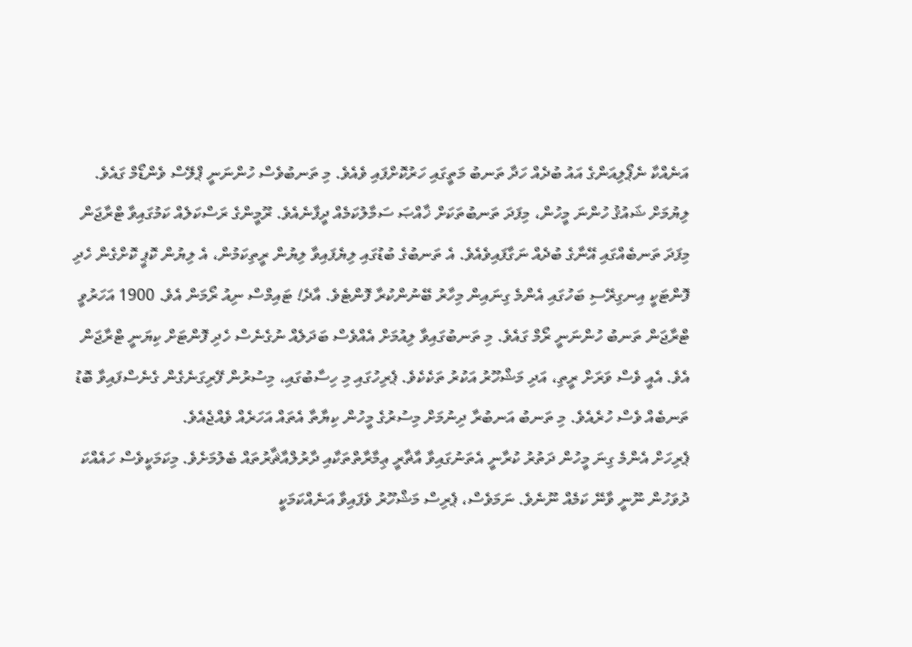އަނެއްކާ ނެޕޯލިއަންގެ އައު ބުދެއް ހަދާ ތަނބު މަތީގައި ހަރުކޮށްފައި ވެއެވެ. މި ތަނބުވެސް ހުންނަނީ ޕްލޭސް ވެންޑޯމް ގައެވެ. ލިޔުމަށް ޝައުޤު ހުންނަ މީހުން، މިފަދަ ތަނބުތަކަށް ޚާއްޞަ ސަމާލުކަމެއް ދީފާނެއެވެ. ރޫމީންގެ ރަސްކަލެއް ކަމުގައިވާ ޓްރާޖަން މިފަދަ ތަނބެއްގައި އޭނާގެ ބުދެއް ނަގާފައިވެއެވެ. އެ ތަނބުގެ ބުޑުގައި ލިޔެފައިވާ ލިޔުން ރީތިކަމުން، އެ ލިޔުން ކޮޕީ ކޮށްގެން ހެދި ފޮންޓަކީ އިނގިރޭސި ބަހުގައި އެންމެ ގިނައިން މިހާރު ބޭނުންކުރާ ފޮންޓެވެ. އާދެ! ޓައިމްސް ނިއު ރޯމަން އެވެ. 1900 އަހަރުވީ ޓްރާޖަން ތަނބު ހުންނަނީ ރޯމް ގައެވެ. މި ތަނބުގައިވާ ލިއުމަށް އެއްވެސް ބަދަލެއް ނުގެނެސް ހެދި ފޮންޓަށް ކިޔަނީ ޓްރާޖަން އެވެ. އެއީ ވެސް ވަރަށް ރީތި، އަދި މަޝްހޫރު އަކުރު ތަކެކެވެ. ޕެރިހުގައި މި ހިސާބުގައި، މިސުރުން ފޭރިގަނެގެން ގެނެސްފައިވާ ބޮޑު ތަނބެއް ވެސް ހުރެއެވެ. މި ތަނބު އަނބުރާ ދިނުމަށް މިސުރުގެ މީހުން ކިޔާތާ އެތައް އަހަރެއް ވެއްޖެއެވެ.
ޕެރިހަށް އެންމެ ގިނަ މީހުން ދަތުރު ކުރާނީ އެތަނުގައިވާ އާޡާރީ ޢިމާރާތްތަކާއި ދާރުލްއާޘާރުތައް ބެލުމަށެވެ. މިކަމަކީވެސް ހައެއްކަ ދުވަހުން ނޫނީ ވާނޭ ކަމެއް ނޫނެވެ. ނަމަވެސް، ޕެރިސް މަޝްހޫރު ވެފައިވާ އަނެއްކަމަކީ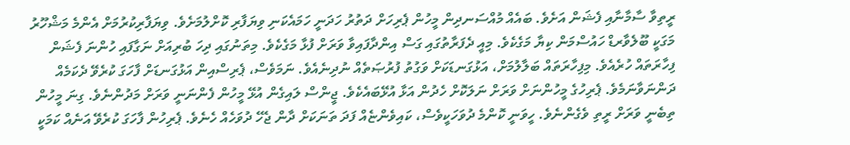ރީތިވާ ސާމާނާއި ފެޝަން އަށެވެ. ބައެއް މުއްސަނދިން މީހުން ޕެރިހަށް ދަތުރު ހަދަނީ ހަމައެކަނި ވިޔަފާރި ކޮށްލުމަށެވެ. ވިޔަފާރިކުރުމަށް އެންމެ މަޝްހޫރު މަގަކީ ބޫލެވާރޑް ހައުސްމަން ކިޔާ މަގެކެވެ. މިއީ ދެފަރާތުގައި ގަސް އިންދާފައިވާ ވަރަށް ފުޅާ މަގެކެވެ. މިތަނުގައި ދިހަ ބުރިއަށް ނަގާފައި ހުންނަ ފެޝަން ފިހާރަތައް ހުރެއެވެ. މިފިހާރަތައް ބަލާލުމަށް، އަޅުގަނޑަކަށް ވަގުތު ފުރުޞަތެއް ނުދިނެއެވެ. ނަމަވެސް، ޕެރިސްއިން އަޅުގަނޑަށް ފާހަގަ ކުރެވޭ ދެކަމެއް ދަންނަވާނަމެވެ. ޕެރިހުގެ މީހުންނަށް ވަރަށް ނަލަކޮށް ހެދުން އަޅާ އުޅޭބައެކެވެ. ޖީންސް ލައިގެން އުޅޭ މީހުން ފެންނަނީ ވަރަށް މަދުންނެވެ. ގިނަ މީހުން ތިބެނީ ވަރަށް ރީތި ވެގެންނެވެ. ހީވަނީ ކޮންމެ ދުވަހަކީވެސް، ކައިވެންޏެއް ފަދަ ތަނަކަށް ދާން ޖެހޭ ދުވަހެއް ހެނެވެ. ޕެރިހުން ފާހަގަ ކުރެވޭ އަނެއް ކަމަކީ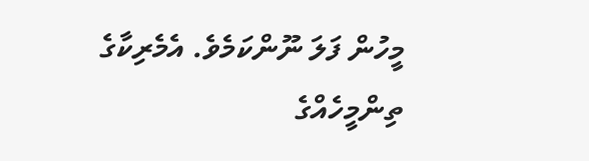މީހުން ފަލަ ނޫންކަމެވެ. އެމެރިކާގެ ތިންމީހެއްގެ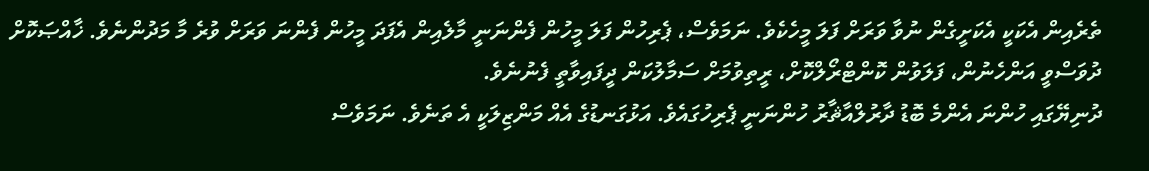ތެރެއިން އެކަކީ އެކަށީގެން ނުވާ ވަރަށް ފަލަ މީހެކެވެ. ނަމަވެސް، ޕެރިހުން ފަލަ މީހުން ފެންނަނީ މާލެއިން އެފަދަ މީހުން ފެންނަ ވަރަށް ވުރެ މާ މަދުންނެވެ. ޚާއްޞަކޮށް ދުވަސްވީ އަންހެނުން، ފަލަވުން ކޮންޓްރޯލްކޮށް، ރީތިވުމަށް ސަމާލުކަން ދީފައިވާތީ ފެނުނެވެ.
ދުނިޔޭގައި ހުންނަ އެންމެ ބޮޑު ދާރުލްއާޘާރު ހުންނަނީ ޕެރިހުގައެވެ. އަޅުގަނޑުގެ އެއް މަންޒިލަކީ އެ ތަނެވެ. ނަމަވެސް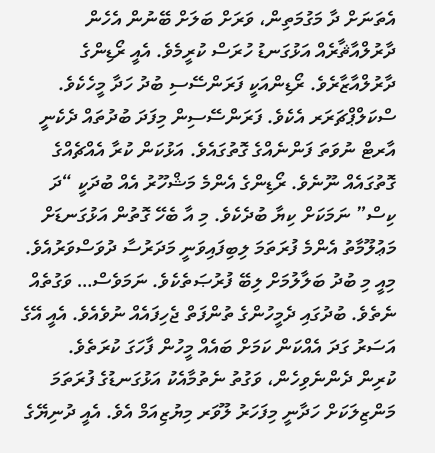އެތަނަށް ދާ މަގުމަތިން، ވަރަށް ބަލަށް ބޭނުން އެހެން ދާރުލްއާޘާރެއް އަޅުގަނޑު ހުރަސް ކުރީމެވެ. އެއީ ރޯޑިންގެ ދާރުލްއާޒާރެވެ. ރޯޑިންއަކީ ފަރަންސޭސި ބުދު ހަދާ މީހެކެވެ. ސްކަލްޕްޗަރަރ އެކެވެ. ފަރަންސޭސިން މިފަދަ ބުދުތައް ދެކެނީ އާރޓް ނުވަތަ ފަންނެއްގެ ގޮތުގައެވެ. އަޅުކަން ކުރާ އެއްޗެއްގެ ގޮތުގައެއް ނޫނެވެ. ރޯޑިންގެ އެންމެ މަޝްހޫރު އެއް ބުދަކީ “ދަ ކިސް” ނަމަކަށް ކިޔާ ބުދެކެވެ. މި އާ ބެހޭ ގޮތުން އަޅުގަނޑަށް މަޢުލޫމާތު އެންމެ ފުރަތަމަ ލިބިފައިވަނީ މަދަރުސާ ދުވަސްވަރުއެވެ. މިއީ މި ބުދު ބަލާލުމަށް ލިބޭ ފުރުޞަތެކެވެ. ނަމަވެސް… ވަގުތެއް ނެތެވެ. ބުދުގައި ދެމީހުންގެ ތުންފަތް ޖެހިފައެއް ނުވެއެވެ. އެއީ އޭގެ އަސަރު ގަދަ އެއްކަން ކަމަށް ބައެއް މީހުން ފާހަގަ ކުރަތެވެ.
ކުރިން ދެންނެވިހެން، ވަގުތު ނެތުމާއެކު އަޅުގަނޑުގެ ފުރަތަމަ މަންޒިލަކަށް ހަދާނީ މިފަހަރު ލޫވަރ މިޔުޒިއަމް އެވެ. އެއީ ދުނިޔޭގެ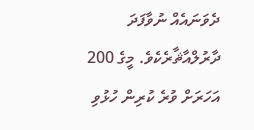ދެވަނައެއް ނުވާފަދަ ދާރުލްއާޘާރެކެވެ. މީގެ 200 އަހަރަށް ވުރެ ކުރިން ހުޅުވި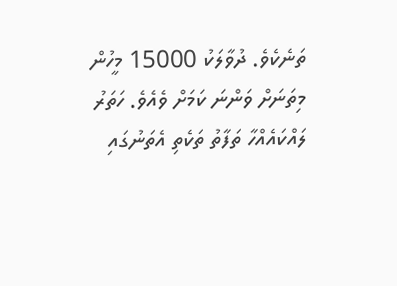ތަނެކެވެ. ދުވާލަކު 15000 މީހުން މިތަނަށް ވަންނަ ކަމަށް ވެއެވެ. ހަތަރު ލައްކައެއްހާ ތަފާތު ތަކެތި އެތަނުގައި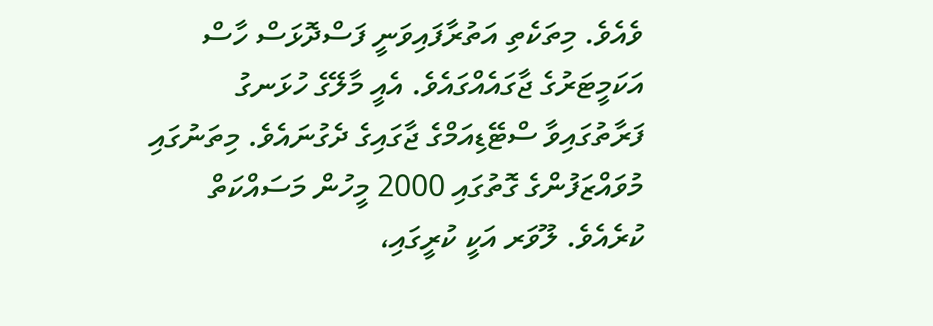ވެއެވެ. މިތަކެތި އަތުރާފައިވަނީ ފަސްދޮޅަސް ހާސް އަކަމީޓަރުގެ ޖާގައެއްގައެވެ. އެއީ މާލޭގެ ހުޅަނގު ފަރާތުގައިވާ ސްޓޭޑިއަމްގެ ޖާގައިގެ ދެގުނައެވެ. މިތަނުގައި މުވައްޒަފުންގެ ގޮތުގައި 2000 މީހުން މަސައްކަތް ކުރެއެވެ. ލޫވަރ އަކީ ކުރީގައި،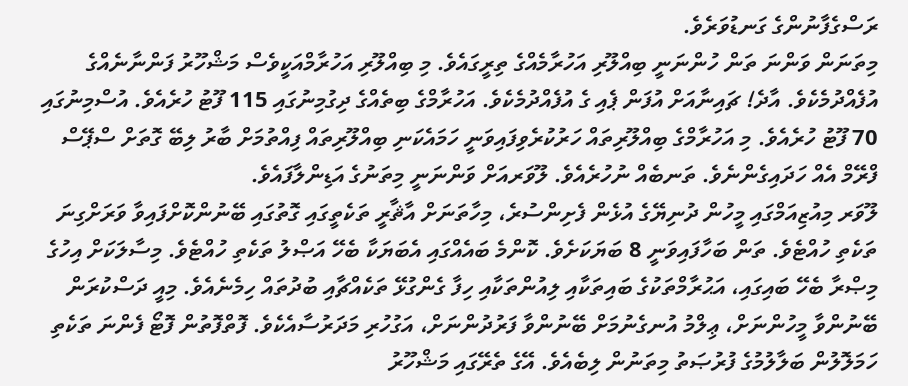ރަސްގެފާނުންގެ ގަނޑުވަރެވެ.
މިތަނަން ވަންނަ ތަން ހުންނަނީ ބިއްލޫރި އަހުރާމެއްގެ ތިރީގައެވެ. މި ބިއްލޫރި އަހުރާމްއަކީވެސް މަޝްހޫރު ފަންނާނެއްގެ އުފެއްދުމެކެވެ. އާދެ! ޗައިނާއަށް އުފަން ޕެއި ގެ އުފެއްދުމެކެވެ. އަހުރާމްގެ ބިތެއްގެ ދިގުމިނުގައި 115 ފޫޓު ހުރެއެވެ. އުސްމިނުގައި 70 ފޫޓު ހުރެއެވެ. މި އަހުރާމްގެ ބިއްލޫރިތައް ހަރުކުރެވިފައިވަނީ ހަމައެކަނި ބިއްލޫރިތައް ފިއްތުމަށް ބާރު ލިބޭ ގޮތަށް ސްޕޭސް ފްރޭމް އެއް ހަދައިގެންނެވެ. ތަނބެއް ނުހުރެއެވެ. ލޫވަރއަށް ވަންނަނީ މިތަނުގެ އަޑިންލާފައެވެ.
ލޫވަރ މިއުޒިއަމްގައި މީހުން ދުނިޔޭގެ އުޅެން ފެށިންސުރެ، މިހާތަނަށް އާޘާރީ ތަކެތީގައި ގޮތުގައި ބޭނުންކޮށްފައިވާ ވަރަށްގިނަ ތަކެތި ހުއްޓެވެ. ތަން ބަހާފައިވަނީ 8 ބަޔަކަށެވެ. ކޮންމެ ބައެއްގައި އެބަޔަކާ ބެހޭ އަޞްލު ތަކެތި ހުއްޓެވެ. މިސާލަކަށް އިހުގެ މިޞްރާ ބެހޭ ބައިގައި، އަޙުރާމްތަކުގެ ބައިތަކާއި ލިއުންތަކާއި ހިފާ ގެންގުޅޭ ތަކެއްޗާއި ބުދުތައް ހިމެނެއެވެ. މިއީ ދަސްކުރަން ބޭނުންވާ މީހުންނަށް، ޢިލްމު އުނގެނުމަށް ބޭނުންވާ ފަރުދުންނަށް، އަގުހުރި މަދަރުސާއެކެވެ. ފޮތްފޮތުން ފޮޓޯ ފެންނަ ތަކެތި ހަމަލޮލުން ބަލާލުމުގެ ފުރުޞަތު މިތަނުން ލިބެއެވެ. އޭގެ ތެރޭގައި މަޝްހޫރު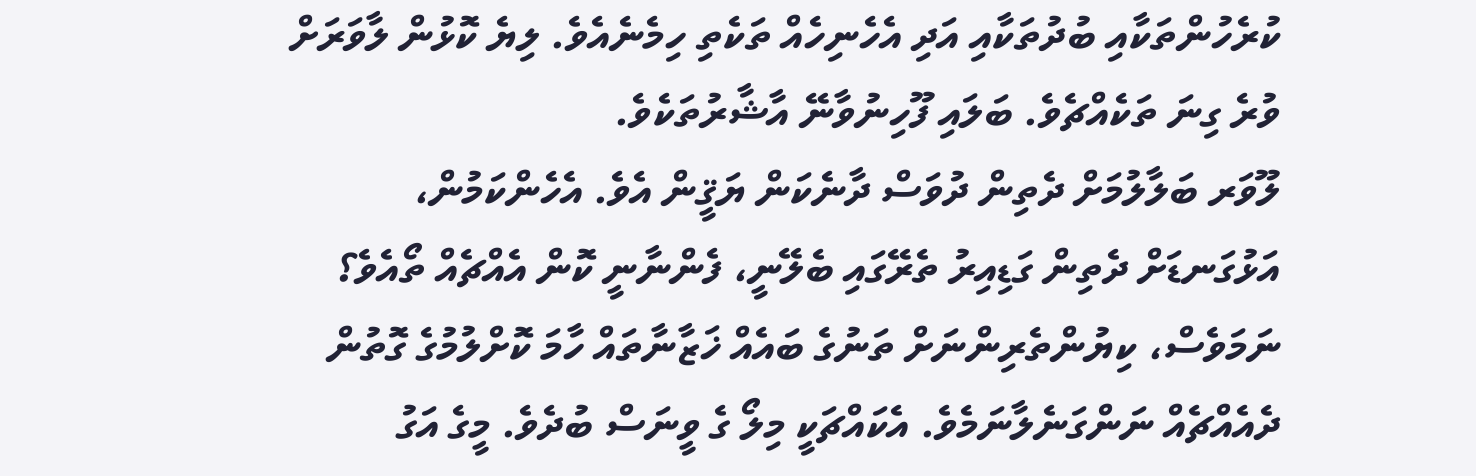ކުރެހުންތަކާއި ބުދުތަކާއި އަދި އެހެނިހެއް ތަކެތި ހިމެނެއެވެ. ލިޔެ ކޮޅުން ލާވަރަށް ވުރެ ގިނަ ތަކެއްޗެވެ. ބަލައި ފޫހިނުވާނޭ އާޝާރުތަކެވެ.
ލޫވަރ ބަލާލުމަށް ދެތިން ދުވަސް ދާނެކަން ޔަޤީން އެވެ. އެހެންކަމުން، އަޅުގަނޑަށް ދެތިން ގަޑިއިރު ތެރޭގައި ބެލޭނީ، ފެންނާނީ ކޮން އެއްޗެއް ތޯއެވެ؟ ނަމަވެސް، ކިޔުންތެރިންނަށް ތަނުގެ ބައެއް ޚަޒާނާތައް ހާމަ ކޮށްލުމުގެ ގޮތުން ދެއެއްޗެއް ނަންގަނެލާނަމެވެ. އެކައްޗަކީ މިލޯ ގެ ވީނަސް ބުދެވެ. މީގެ އަގު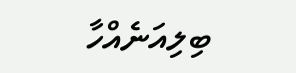ބިލިއަނެއްހާ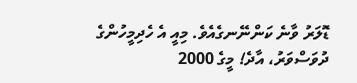ޑޮލަރު ވާނެ ކަންނޭނގެއެވެ. މިއީ އެ ހެދިމީހުންގެ ދުވަސްވަރު، އާދެ! މީގެ 2000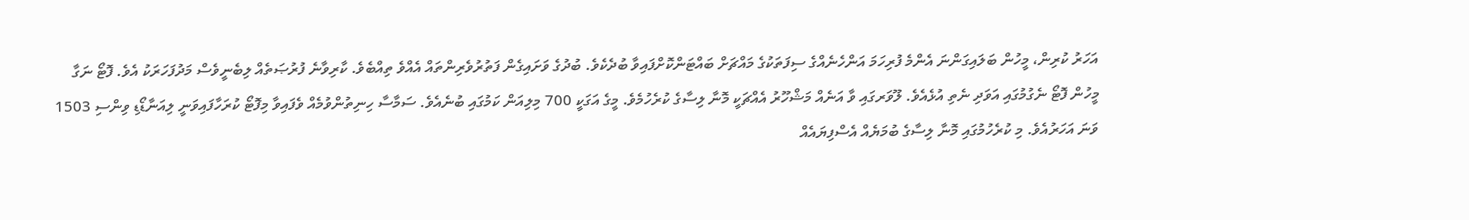އަހަރު ކުރިން، މީހުން ބަލައިގަންނަ އެންމެ ފުރިހަމަ އަންހެނެއްގެ ސިފަތަކުގެ މައްޗަށް ބައްޓަންކޮށްފައިވާ ބުދެކެވެ. ބުދުގެ ވަށައިގެން ފަތުރުވެރިންތައް އެއްވެ ތިއްބެވެ. ކާރިވާނެ ފުރުޞަތެއް ލިބެނީވެސް މަދުފަހަރަކު އެވެ. ފޮޓޯ ނަގާ މީހުން ފޮޓޯ ނެގުމުގައި އަވަދި ނެތި އުޅެއެވެ. ލޫވަރގައި ވާ އަނެއް މަޝްހޫރު އެއްޗަކީ މޮނާ ލިސާގެ ކުރެހުމެވެ. މީގެ އަގަކީ 700 މިލިއަން ކަމުގައި ބުނެއެވެ. ސަމާސާ ހިނިތުންވުމެއް ވެފައިވާ މިފޮޓޯ ކުރަހާފައިވަނީ ލިއަނާޑޯޑި ވިންސި 1503 ވަނަ އަހަރުއެވެ. މި ކުރެހުމުގައި މޮނާ ލިސާގެ ބުމަޔެއް އެސްފިޔައެއް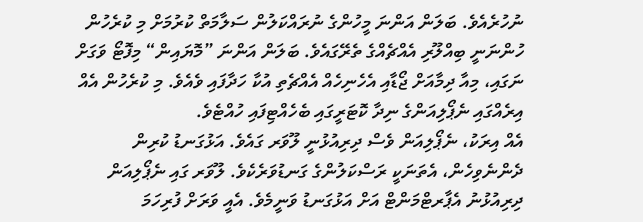ނުހުރެއެވެ. ބަލަން އަންނަ މީހުންގެ ނުރައްކަލުން ސަލާމަތް ކުރުމަށް މި ކުރެހުން ހުންނަނީ ބިއްލޫރި އެއްޗެއްގެ ތެރޭގައެވެ. ބަލަން އަންނަ ”މޮޔައިން“ މިފޮޓޯ ވަގަށް ނަގައި، މިއާ ދިމާއަށް ޖޯޑާއި އެހެނިހެއް އެއްޗެތި އުކާ ހަދާފައި ވެއެވެ. މި ކުރެހުން އެއް އިރެއްގައި ނެޕޯލިއަންގެ ނިދާ ކޮޓަރީގައި ބެހެއްޓިފައި ހުއްޓެވެ.
އެއް އިރަކު، ނެޕޯލިއަން ވެސް ދިރިއުޅުނީ ލޫވަރ ގައެވެ. އަޅުގަނޑު ކުރިން ދެންނެވިހެން، އެތަނަކީ ރަސްކަލުންގެ ގަނޑުވަރެކެވެ. ލޫވަރ ގައި ނެޕޯލިއަން ދިރިއުޅުނު އެޕާރޓްމަންޓް އަށް އަޅުގަނޑު ވަނީމެވެ. އެއީ ވަރަށް ފުރިހަމަ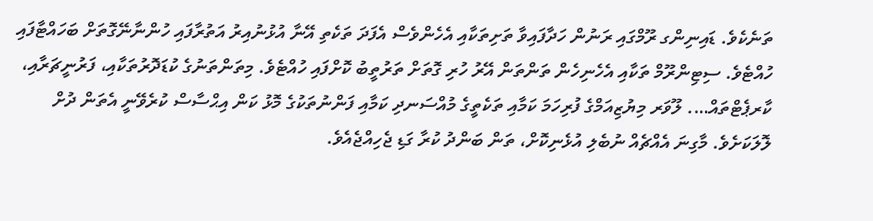ތަނެކެވެ. ޑައިނިންގ ރޫމްގައި ރަނުން ހަދާފައިވާ ތަށިތަކާއި އެހެންވެސް އެފަދަ ތަކެތި އޭނާ އުޅުނުއިރު އަތުރާފައި ހުންނާނޭގޮތަށް ބަހައްޓާފައި ހުއްޓެވެ. ސިޓިންރޫމް ތަކާއި އެހެނިހެން ތަންތަން އޭރު ހުރި ގޮތަށް ތަރުތީބު ކޮށްފައި ހުއްޓެވެ. މިތަންތަނުގެ ކުޑަދޮރުތަކާއި، ފަރުނީޗަރާއި، ކާރޕެޓްތައް…. ލޫވަރ މިޔުޒިއަމްގެ ފުރިހަމަ ކަމާއި ތަކެތީގެ މުއްސަނދި ކަމާއި ފަންނުތަކުގެ މޮޅު ކަން އިޙްސާސް ކުރެވޭނީ އެތަން ދުށް ލޮލަކަށެވެ. މާގިނަ އެއްޗެއް ނުބެލި އުޅެނިކޮށް، ތަން ބަންދު ކުރާ ގަޑި ޖެހިއްޖެއެވެ.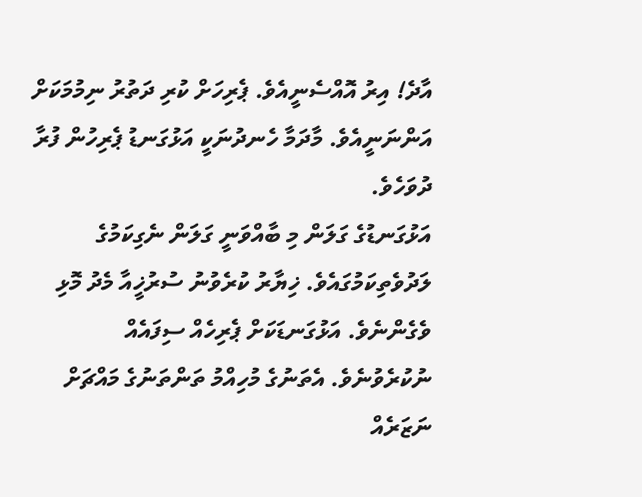އާދެ! އިރު އޮއްސެނީއެވެ. ޕެރިހަށް ކުރި ދަތުރު ނިމުމަކަށް އަންނަނީއެވެ. މާދަމާ ހެނދުނަކީ އަޅުގަނޑު ޕެރިހުން ފުރާ ދުވަހެވެ.
އަޅުގަނޑުގެ ގަލަން މި ބާއްވަނީ ގަލަން ނެގިކަމުގެ ލަދުވެތިކަމުގައެވެ. ޚިޔާރު ކުރެވުނު ސުރުޚީއާ މެދު މޮޅި ވެގެންނެވެ. އަޅުގަނޑަކަށް ޕެރިހެއް ސިފައެއް ނުކުރެވުނެވެ. އެތަނުގެ މުހިއްމު ތަންތަނުގެ މައްޗަށް ނަޒަރެއް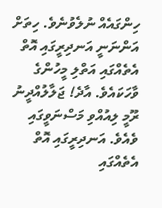ހިންގައެއް ނުލެވުނެވެ. ހިތަށް އަންނަނީ އަނދިރީގައި އޮތް އެތެއްގައި އަތްލި މީހުންގެ ވާހަކައެވެ. އާދެ! ޖަލާލުއްދީނު ރޫމީ ލިއުއްވި މަސްނަވީގައި ވެއެވެ. އަނދިރީގައި އޮތް އެތެއްގައި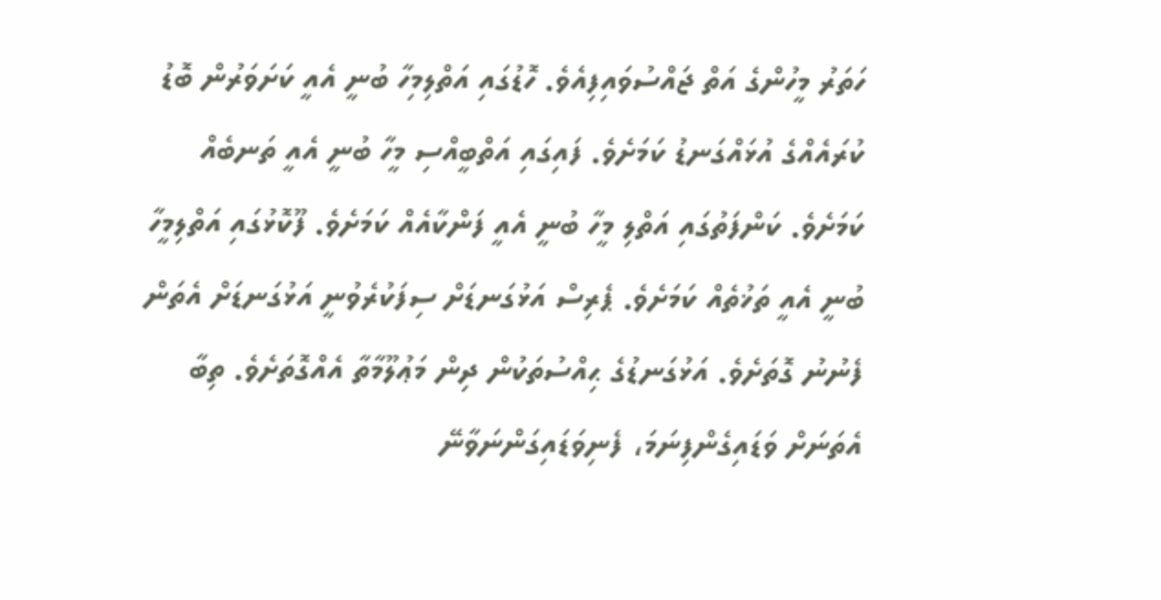ހަތަރު މީހުންގެ އަތް ޖައްސުވައިފިއެވެ. ހޮޑުގައި އަތްލިމިހާ ބުނީ އެއީ ކަށަވަރުން ބޮޑު ކުރައެއްގެ އުޅައްގަނޑު ކަމަށެވެ. ފައިގައި އަތްބީއްސި މީހާ ބުނީ އެއީ ތަނބެއް ކަމަށެވެ. ކަންފަތުގައި އަތްލި މީހާ ބުނީ އެއީ ފަންކާއެއް ކަމަށެވެ. ފޫކޮޅުގައި އަތްލިމީހާ ބުނީ އެއީ ތަޚުތެއް ކަމަށެވެ. ޕެރިސް އަޅުގަނޑަށް ސިފަކުރެވުނީ އަޅުގަނޑަށް އެތަން ފެނުނު ގޮތަށެވެ. އަޅުގަނޑުގެ ޙިއްސުތަކުން ދިން މަޢުލޫމާތާ އެއްގޮތަށެވެ. ތިބާ އެތަނަށް ވަޑައިގެންފިނަމަ، ފެނިވަޑައިގަންނަވާނޭ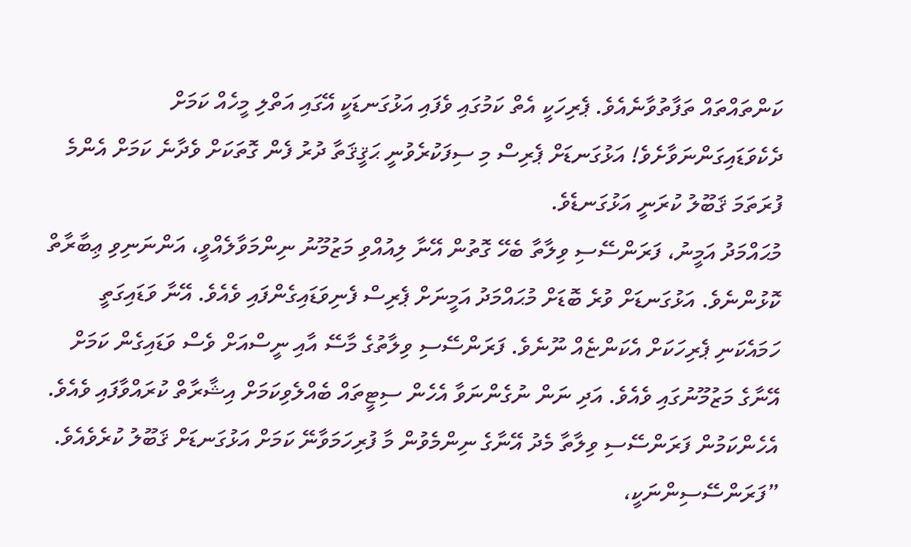ކަންތައްތައް ތަފާތުވާނެއެވެ. ޕެރިހަކީ އެތް ކަމުގައި ވެފައި އަޅުގަނޑަކީ އޭގައި އަތްލި މީހެއް ކަމަށް ދެކެވަޑައިގަންނަވާށެވެ! އަޅުގަނޑަށް ޕެރިސް މި ސިފަކުރެވުނީ ޙަޤީޤަތާ ދުރު ފެން ގޮތަކަށް ވެދާނެ ކަމަށް އެންމެ ފުރަތަމަ ޤަބޫލު ކުރަނީ އަޅުގަނޑެވެ.
މުޙައްމަދު އަމީނު، ފަރަންސޭސި ވިލާތާ ބެހޭ ގޮތުން އޭނާ ލިއުއްވި މަޒުމޫނު ނިންމަވާލެއްވީ، އަންނަނިވި ޢިބާރާތް ކޮޅުންނެވެ. އަޅުގަނޑަށް ވުރެ ބޮޑަށް މުޙައްމަދު އަމީނަށް ޕެރިސް ފެނިވަޑައިގެންފައި ވެއެވެ. އޭނާ ވަޑައިގަތީ ހަމައެކަނި ޕެރިހަކަށް އެކަންޏެއް ނޫނެވެ. ފަރަންސޭސި ވިލާތުގެ މާސޭ އާއި ނީސްއަށް ވެސް ވަޑައިގެން ކަމަށް އޭނާގެ މަޒުމޫނުގައި ވެއެވެ. އަދި ނަން ނުގެންނަވާ އެހެން ސިޓީތައް ބެއްލެވިކަމަށް އިޝާރާތް ކުރައްވާފައި ވެއެވެ. އެހެންކަމުން ފަރަންސޭސި ވިލާތާ މެދު އޭނާގެ ނިންމެވުން މާ ފުރިހަމަވާނޭ ކަމަށް އަޅުގަނޑަށް ޤަބޫލު ކުރެވެއެވެ. ”ފަރަންސޭސިންނަކީ،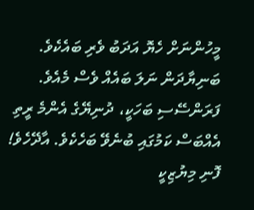މީހުންނަށް ހެޔޮ އަދަބު ވެރި ބައެކެވެ. ބަނިޔާދަން ނަލަ ބައެއް ވެސް މެއެވެ. ފަރަންސޭސި ބަހަކީ، ދުނިޔޭގެ އެންމެ ރީތި އެއްބަސް ކަމުގައި ބުނެވޭ ބަހެކެވެ. އާދޭހެވެ! ފޮނި މިޔުޒިކީ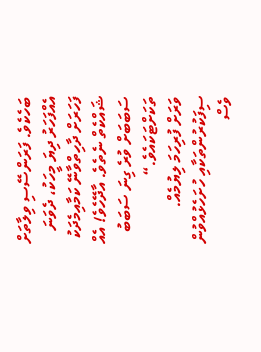ބަހެކެވެ. ފަރަންސޭސި ވިލާތަށް އެއްފަހަރު ދިޔަ މީހަކު، ދެވަނަ ފަހަރަށް ދާހިތްވާނޭ ކަމާއިމެދަކު ޝައްކެތް ނެތެވެ. އާދޭހެވެ! އެއް ސަބަބަށް ވުރެ ގިނަ ސަބަބު ތަކަށްޓަކައެވެ.“
ވަރަށް ފުރިހަމަ ލިޔުމެއް. ސިފަކުރުންތަކާއި ހުށަހެޅުއްވުން ވެސް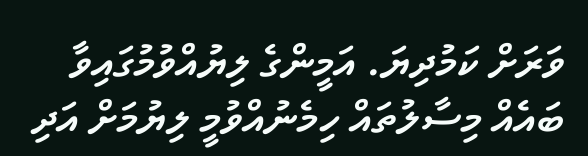ވަރަށް ކަމުދިޔަ. އަމީންގެ ލިޔުއްވުމުގައިވާ ބައެއް މިސާލުތައް ހިމެނުއްވުމީ ލިޔުމަށް އަދި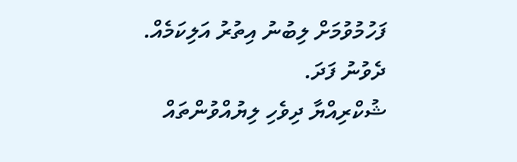ފަހުމުވުމަށް ލިބުނު އިތުރު އަލިކަމެއް.
ދެވުނު ފަދަ.
ޝުކްރިއްޔާ ދިވެހި ލިޔުއްވުންތައް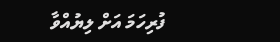ފުރިހަމަ އަށް ލިޔުއްވާ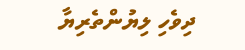ދިވެހި ލިޔުންތެރިޔާ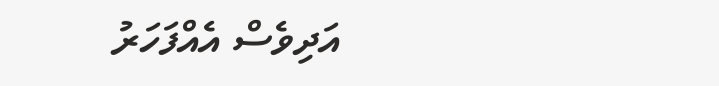އަދިވެސް އެއްފަހަރު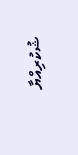ޝުކުރިއްޔާ